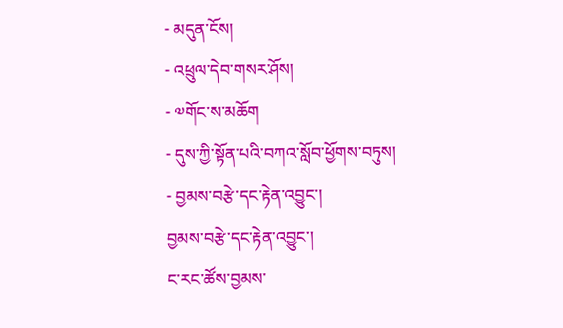- མདུན་ངོས།
- འཕྲུལ་དེབ་གསར་ཤོས།
- ༧གོང་ས་མཆོག
- དུས་ཀྱི་སྟོན་པའི་བཀའ་སློབ་ཕྱོགས་བཏུས།
- བྱམས་བརྩེ་དང་རྟེན་འབྱུང་།
བྱམས་བརྩེ་དང་རྟེན་འབྱུང་།
ང་རང་ཚོས་བྱམས་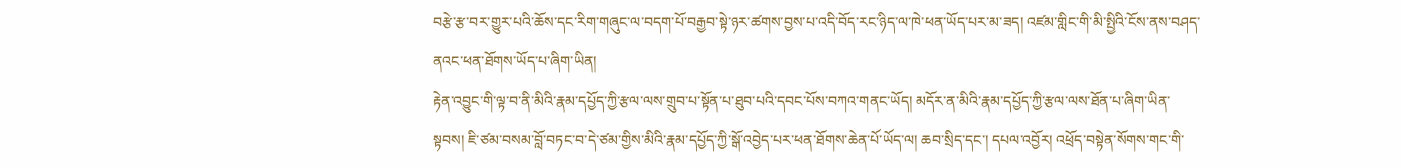བརྩེ་རྩ་བར་གྱུར་པའི་ཆོས་དང་རིག་གཞུང་ལ་བདག་པོ་བརྒྱབ་སྟེ་ཉར་ཚགས་བྱས་པ་འདི་བོད་རང་ཉིད་ལ་ཁེ་ཕན་ཡོད་པར་མ་ཟད། འཛམ་གླིང་གི་མི་སྤྱིའི་ངོས་ནས་བཤད་ནའང་ཕན་ཐོགས་ཡོད་པ་ཞིག་ཡིན།
རྟེན་འབྱུང་གི་ལྟ་བ་ནི་མིའི་རྣམ་དཔྱོད་ཀྱི་རྩལ་ལས་གྲུབ་པ་སྟོན་པ་ཐུབ་པའི་དབང་པོས་བཀའ་གནང་ཡོད། མདོར་ན་མིའི་རྣམ་དཔྱོད་ཀྱི་རྩལ་ལས་ཐོན་པ་ཞིག་ཡིན་སྟབས། ཇི་ཙམ་བསམ་བློ་བཏང་བ་དེ་ཙམ་གྱིས་མིའི་རྣམ་དཔྱོད་ཀྱི་སྒོ་འབྱེད་པར་ཕན་ཐོགས་ཆེན་པོ་ཡོད་ལ། ཆབ་སྲིད་དང་། དཔལ་འབྱོར། འཕྲོད་བསྟེན་སོགས་གང་གི་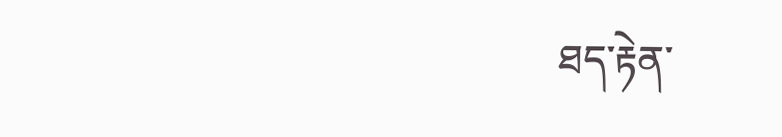ཐད་རྟེན་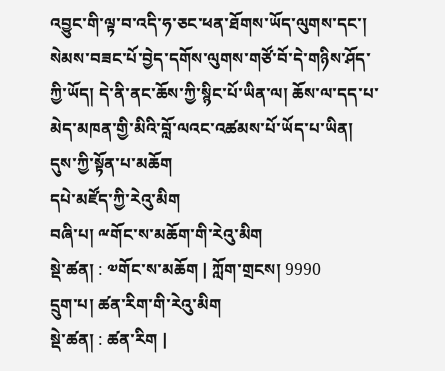འབྱུང་གི་ལྟ་བ་འདི་ཧ་ཅང་ཕན་ཐོགས་ཡོད་ལུགས་དང་། སེམས་བཟང་པོ་བྱེད་དགོས་ལུགས་གཙོ་བོ་དེ་གཉིས་ཤོད་ཀྱི་ཡོད། དེ་ནི་ནང་ཆོས་ཀྱི་སྙིང་པོ་ཡིན་ལ། ཆོས་ལ་དད་པ་མེད་མཁན་གྱི་མིའི་བློ་ལའང་འཚམས་པོ་ཡོད་པ་ཡིན།
དུས་ཀྱི་སྟོན་པ་མཆོག
དཔེ་མཛོད་ཀྱི་རེའུ་མིག
བཞི་པ། ྋགོང་ས་མཆོག་གི་རེའུ་མིག
སྡེ་ཚན། : ༧གོང་ས་མཆོག | ཀློག་གྲངས། 9990
དྲུག་པ། ཚན་རིག་གི་རེའུ་མིག
སྡེ་ཚན། : ཚན་རིག |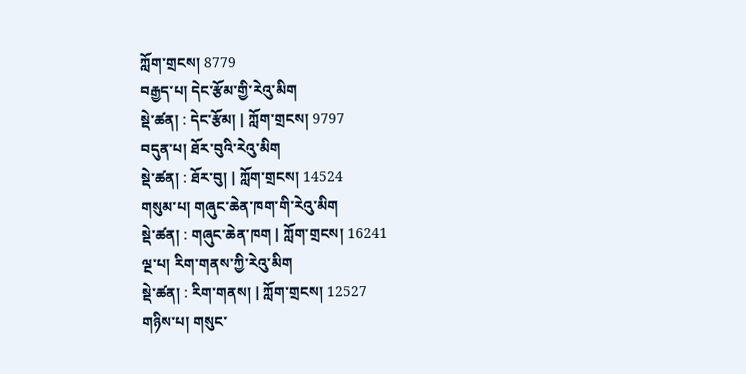ཀློག་གྲངས། 8779
བརྒྱད་པ། དེང་རྩོམ་གྱི་རེའུ་མིག
སྡེ་ཚན། : དེང་རྩོམ། | ཀློག་གྲངས། 9797
བདུན་པ། ཐོར་བུའི་རེའུ་མིག
སྡེ་ཚན། : ཐོར་བུ། | ཀློག་གྲངས། 14524
གསུམ་པ། གཞུང་ཆེན་ཁག་གི་རེའུ་མིག
སྡེ་ཚན། : གཞུང་ཆེན་ཁག | ཀློག་གྲངས། 16241
ལྔ་པ། རིག་གནས་ཀྱི་རེའུ་མིག
སྡེ་ཚན། : རིག་གནས། | ཀློག་གྲངས། 12527
གཉིས་པ། གསུང་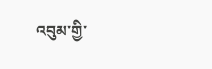འབུམ་གྱི་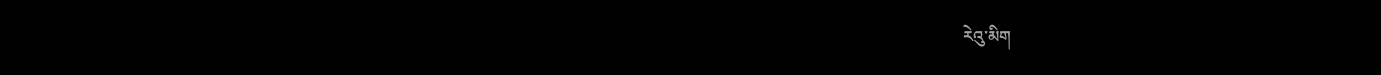རེའུ་མིག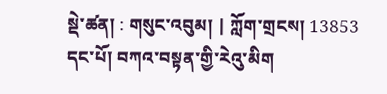སྡེ་ཚན། : གསུང་འབུམ། | ཀློག་གྲངས། 13853
དང་པོ། བཀའ་བསྟན་གྱི་རེའུ་མིག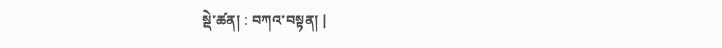སྡེ་ཚན། : བཀའ་བསྟན། |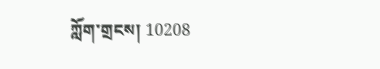ཀློག་གྲངས། 10208